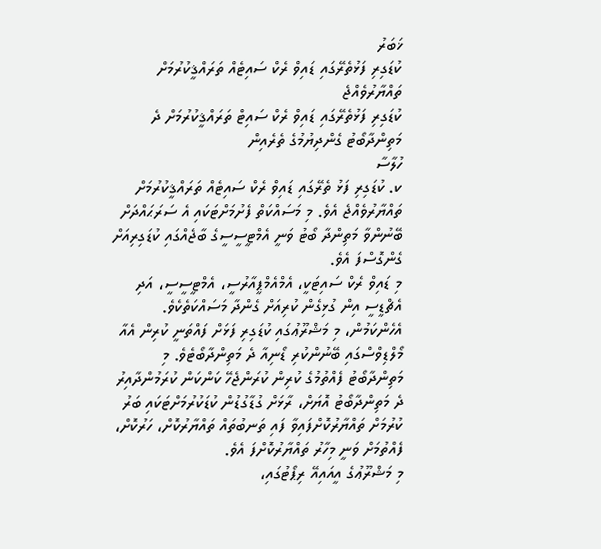ޚަބަރު
ކުޑަގިރި ފަޅުތެރޭގައި ޑައިވް ރެކް ސައިޓެއް ތަރައްޤީކުރުމަށް ތައްޔާރުވެއްޖެ
ކުޑަގިރި ފަޅުތެރޭގައި ޑައިވް ރެކް ސައިޓް ތަރައްޤީކުރުމަށް ދެ މަތިންދާބޯޓު ގެންދިޔުމުގެ ތެރެއިން
ހުލާސާ
ކ. ކުޑަގިރި ފަޅު ތެރޭގައި ޑައިވް ރެކް ސައިޓެއް ތަރައްޤީކުރުމަށް ތައްޔާރުވެއްޖެ އެވެ. މި މަސައްކަތް ފެށުމަށްޓަކައި އެ ސަރަޙައްދަށް ބޭނުންވާ މަތިންދާ ބޯޓު ވަނީ އެމްޓީސީސީގެ ބާޖެއްގައި ކުޑަގިރިއަށް ގެންގޮސްފަ އެވެ.
މި ޑައިވް ރެކް ސައިޓަކީ، އެމްއެމްޕީއާރުސީ، އެމްޓީސީސީ، އަދި އެޗްޑީސީ އިން ގުޅިގެން ކުރިއަށް ގެންދާ މަސައްކަތެކެވެ. އެހެންކަމުން، މި މަޝްރޫޢުގައި ކުޑަގިރި ފަޅަށް ފައްތަނީ ކުރިން އެއާ މޯލްޑިވްސްގައި ބޭނުންކުރި ޑޯނިއާ ދެ މަތިންދާބޯޓެވެ. މި މަތިންދާބޯޓު ފެއްތުމުގެ ކުރިން ކުރަންޖެހޭ ކަންކަން ކުރަމުންދާއިރު ދެ މަތިންދާބޯޓު އޮޔަށް، ރާޅަށް ގުޑާގުޑުން ކުޑަކުރުމަށްޓަކައި ބަރު ކުރުމަށް ތައްޔާރުކޮށްފައިވާ ފައި ތަނބުތައް ތައްޔާރުކޮށް، ހަރުކޮށް، ފެއްތުމަށް ވަނީ މިހާރު ތައްޔާރުކޮށްފަ އެވެ.
މި މަޝްރޫޢުގެ އީއައިއޭ ރިޕޯޓުގައި،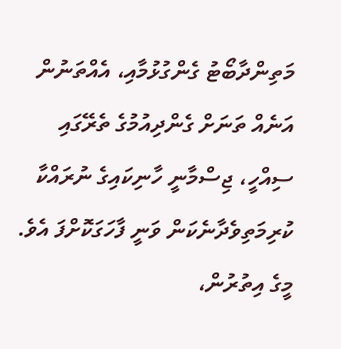މަތިންދާބޯޓު ގެންގުޅުމާއި، އެއްތަނުން އަނެއް ތަނަށް ގެންދިއުމުގެ ތެރޭގައި ސިއްހީ، ޖިސްމާނީ ހާނިކައިގެ ނުރައްކާ ކުރިމަތިވެދާނެކަން ވަނީ ފާހަގަކޮށްފަ އެވެ. މީގެ އިތުރުން،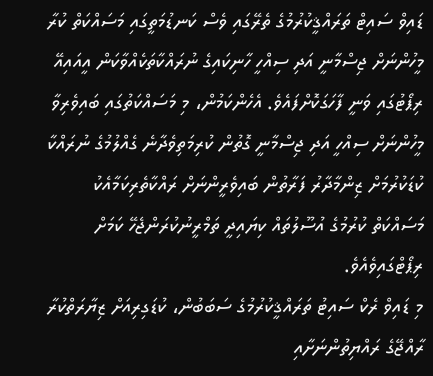ޑައިވް ސައިޓް ތަރައްޤީކުރުމުގެ ތެރޭގައި ވެސް ކަނޑުމަތީގައި މަސައްކަތް ކުރާ މީހުންނަށް ޖިސްމާނީ އަދި ސިއްހީ ހާނިކައިގެ ނުރައްކާތަކެއްވާކަން އީއައިއޭ ރިޕޯޓުގައި ވަނީ ފާހަގަކޮށްފައެވެ. އެހެންކަމުން، މި މަސައްކަތުގައި ބައިވެރިވާ މީހުންނަށް ސިއްހީ އަދި ޖިސްމާނީ ގޮތުން ކުރިމަތިވެދާނެ ގެއްލުމުގެ ނުރައްކާ ކުޑަކުރުމަށް ޒިންމާދާރު ފަރާތުން ބައިވެރީންނަށް ރައްކާތެރިކަމާއެކު މަސައްކަތް ކުރުމުގެ އުސޫލުތައް ކިޔައިދީ ތަމްރީނުކުރަންޖެހޭ ކަމަށް ރިޕޯޓްގައިވެއެވެ.
މި ޑައިވް ރެކް ސައިޓު ތަރައްޤީކުރުމުގެ ސަބަބުން، ކުޑަގިރިއަށް ޒިޔާރަތްކުރާ ރާއްޖޭގެ ރައްޔިތުންނަށާއި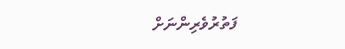ފަތުރުވެރިންނަށް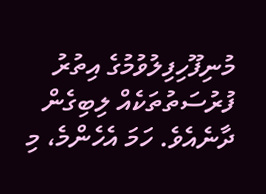މުނިފޫހިފިލުވުމުގެ އިތުރު ފުރުސަތުތަކެއް ލިބިގެން ދާނެއެވެ. ހަމަ އެހެންމެ، މި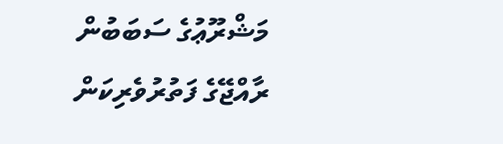މަޝްރޫޢުގެ ސަބަބުން ރާއްޖޭގެ ފަތުރުވެރިކަން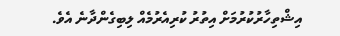އިޝްތިހާރުކުރުމަށް އިތުރު ކުރިއެރުމެއް ލިބިގެންދާނެ އެވެ.